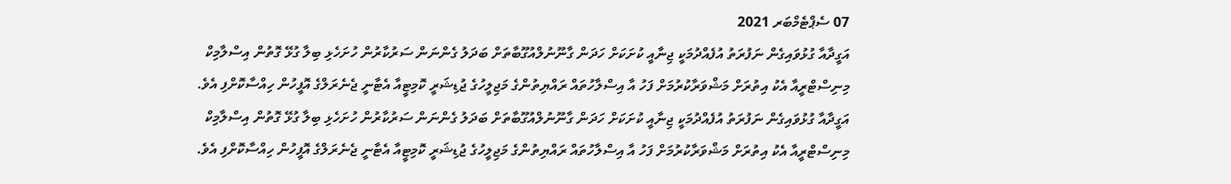07 ސެޕްޓެމްބަރ 2021
އަގީދާއާ ގުޅުވައިގެން ނަފުރަތު އުފެއްދުމަކީ ޖިނާއީ ކުށަކަށް ހަދަން ގާނޫނުލްއުގޫބާތަށް ބަދަލު ގެންނަން ސަރުކާރުން ހުށަހެޅި ބިލާ ގުޅޭ ގޮތުން އިސްލާމިކް މިނިސްޓްރީއާ އެކު އިތުރަށް މަޝްވަރާކުރުމަށް ފަހު އާ އިސްލާހުތައް ރައްޔިތުންގެ މަޖިލީހުގެ ޖުޑިޝަރީ ކޮމިޓީއާ އެޓާނީ ޖެނެރަލްގެ އޮފީހުން ހިއްސާކޮށްފި އެވެ.
އަގީދާއާ ގުޅުވައިގެން ނަފުރަތު އުފެއްދުމަކީ ޖިނާއީ ކުށަކަށް ހަދަން ގާނޫނުލްއުގޫބާތަށް ބަދަލު ގެންނަން ސަރުކާރުން ހުށަހެޅި ބިލާ ގުޅޭ ގޮތުން އިސްލާމިކް މިނިސްޓްރީއާ އެކު އިތުރަށް މަޝްވަރާކުރުމަށް ފަހު އާ އިސްލާހުތައް ރައްޔިތުންގެ މަޖިލީހުގެ ޖުޑިޝަރީ ކޮމިޓީއާ އެޓާނީ ޖެނެރަލްގެ އޮފީހުން ހިއްސާކޮށްފި އެވެ.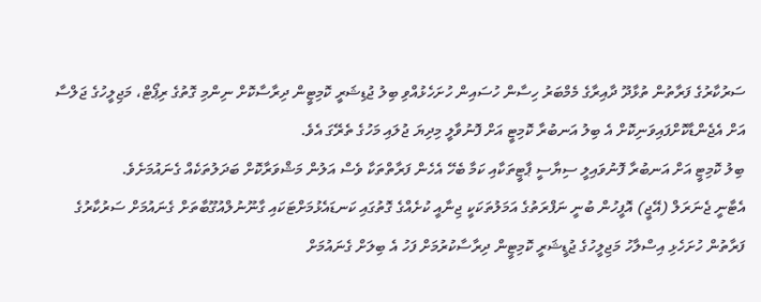ސަރުކާރުގެ ފަރާތުން ތުޅާދޫ ދާއިރާގެ މެމްބަރު ހިސާން ހުސައިން ހުށަހެޅުއްވި ބިލު ޖުޑިޝަރީ ކޮމިޓީން ދިރާސާކޮށް ނިންމި ގޮތުގެ ރިޕޯޓް، މަޖިލީހުގެ ޖަލްސާ އަށް އެޖެންޑާކޮށްފައިވަނިކޮށް އެ ބިލު އަނބުރާ ކޮމިޓީ އަށް ފޮނުވާލީ މިދިޔަ ޖުލައި މަހުގެ ތެރޭގަ އެވެ.
ބިލު ކޮމިޓީ އަށް އަނބުރާ ފޮނުވައިލީ ސިޔާސީ ޕާޓީތަކާއި ކަމާ ބެހޭ އެހެން ފަރާތްތަކާ ވެސް އަލުން މަޝްވަރާކޮށް ބަދަލުތަކެއް ގެނައުމަށެވެ.
އެޓާނީ ޖެނަރަލް (އޭޖީ) އޮފީހުން ބުނީ ނަފްރަތުގެ އަމަލުތަކަކީ ޖިނާއީ ކުށެއްގެ ގޮތުގައި ކަނޑައެޅުމަށްޓަކައި ގާނޫނުލްއުގޫބާތަށް ގެނައުމަށް ސަރުކާރުގެ ފަރާތުން ހުށަހެޅި އިސްލާހު މަޖިލީހުގެ ޖުޑީޝަރީ ކޮމިޓީން ދިރާސާކުރުމަށް ފަހު އެ ބިލަށް ގެނައުމަށް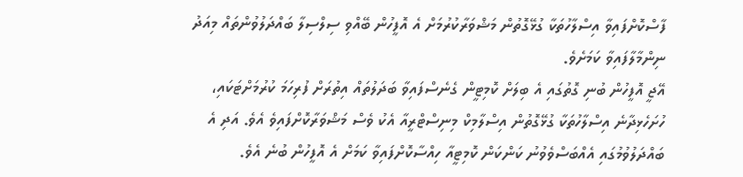ފާސްކޮށްފައިވާ އިސްލާހުތަކާ ގުޅޭގޮތުން މަޝްވަރާކުރުމަށް އެ އޮފީހުން ބޭއްވި ސިލްސިލާ ބައްދަލުވުންތައް މިއަދު ނިންމާލާފައިވާ ކަމަށެވެ.
އޭޖީ އޮފީހުން ބުނި ގޮތުގައި އެ ބިލަށް ކޮމިޓީން ގެނެސްފައިވާ ބަދަލުތައް އިތުރަށް ފުރިހަމަ ކުރުމަށްޓަކައި، ހުށަހެޅިދާނެ އިސްލާހުތަކާ ގުޅޭގޮތުން އިސްލާމިކް މިނިސްޓްރީއާ އެކު ވެސް މަޝްވަރާކޮށްފައިވެ އެވެ. އަދި އެ ބައްދަލުވުމުގައި އެއްބަސްވެވުނު ކަންކަން ކޮމިޓީއާ ހިއްސާކޮށްފައިވާ ކަމަށް އެ އޮފީހުން ބުނެ އެވެ.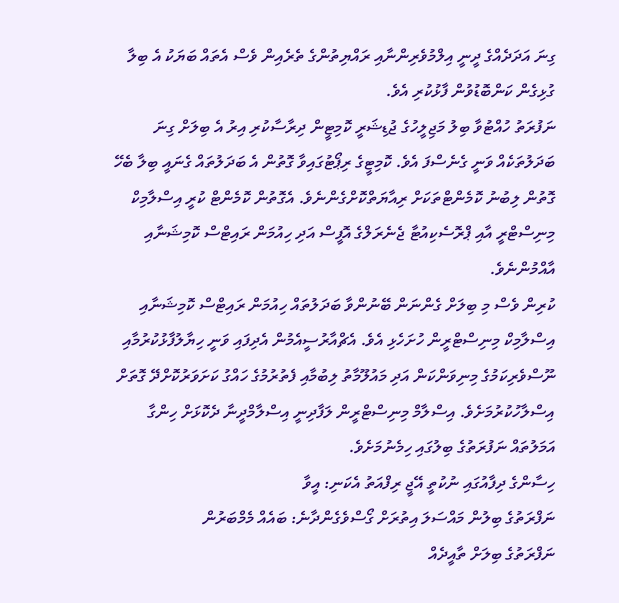ގިނަ އަދަދެއްގެ ދީނީ އިލްމުވެރިންނާއި ރައްޔިތުންގެ ތެރެއިން ވެސް އެތައް ބަޔަކު އެ ބިލާ ގުޅިގެން ކަންބޮޑުވުން ފާޅުކުރި އެވެ.
ނަފުރަތު ހުއްޓުވާ ބިލު މަޖިލީހުގެ ޖުޑިޝަރީ ކޮމިޓީން ދިރާސާކުރި އިރު އެ ބިލަށް ގިނަ ބަދަލުތަކެއް ވަނީ ގެނެސްފަ އެވެ. ކޮމިޓީގެ ރިޕޯޓުގައިވާ ގޮތުން އެ ބަދަލުތައް ގެނައީ ބިލާ ބެހޭ ގޮތުން ލިބުނު ކޮމެންޓްތަކަށް ރިއާޔަތްކޮށްގެންނެވެ. އެގޮތުން ކޮމެންޓް ކުރީ އިސްލާމިކް މިނިސްޓްރީ އާއި ޕްރޮސެކިއުޓާ ޖެނެރަލްގެ އޮފީސް އަދި ހިއުމަން ރައިޓްސް ކޮމިޝަނާއި އާއްމުންނެވެ.
ކުރިން ވެސް މި ބިލަށް ގެންނަން ބޭނުންވާ ބަދަލުތައް ހިއުމަން ރައިޓްސް ކޮމިޝަނާއި އިސްލާމިކް މިނިސްޓްރީން ހުށަހެޅި އެވެ. އެޗްއާރުސީއެމުން އެދިފައި ވަނީ ހިޔާލުފާޅުކުރުމާއި ނޫސްވެރިކަމުގެ މިނިވަންކަން އަދި މައުލޫމާތު ލިބުމާއި ފެތުރުމުގެ ހައްގު ކަށަވަރުކޮށްދޭ ގޮތަށް އިސްލާހުކުރުމަށެވެ. އިސްލާމް މިނިސްޓްރީން ލަފާދިނީ އިސްލާމްދީނާ ދެކޮޅަށް ހިންގާ އަމަލުތައް ނަފުރަތުގެ ބިލުގައި ހިމެނުމަށެވެ.
ހިސާންގެ ދިފާއުގައި ނުކުތީ އޭޖީ ރިފްއަތު އެކަނި: އީވާ
ނަފްރަތުގެ ބިލުން މައްސަލަ އިތުރަށް ގޯސްވެގެންދާނެ: ބައެއް މެމްބަރުން
ނަފްރަތުގެ ބިލަށް ތާއީދެއް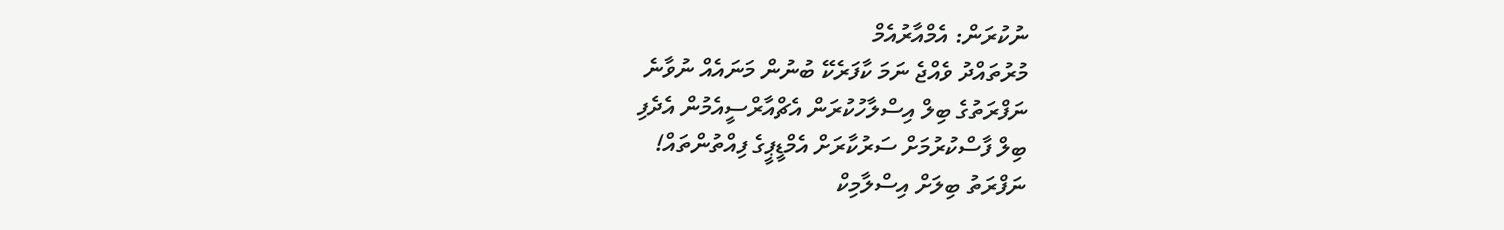ނުކުރަން: އެމްއާރުއެމް
މުރުތައްދު ވެއްޖެ ނަމަ ކާފަރެކޭ ބުނުން މަނައެއް ނުވާނެ
ނަފްރަތުގެ ބިލް އިސްލާހުކުރަން އެޗްއާރްސީއެމުން އެދެފި
ބިލް ފާސްކުރުމަށް ސަރުކާރަށް އެމްޑީޕީގެ ފިއްތުންތައް!
ނަފްރަތު ބިލަށް އިސްލާމިކް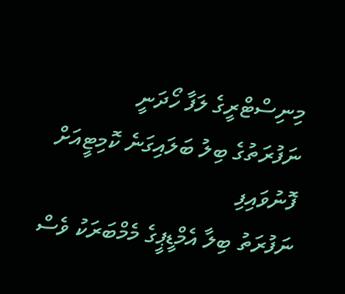މިނިސްޓްރީގެ ލަފާ ހޯދަނީ
ނަފުރަތުގެ ބިލު ބަލައިގަނެ ކޮމިޓީއަށް ފޮނުވައިފި
ނަފުރަތު ބިލާ އެމްޑީޕީގެ މެމްބަރަކު ވެސް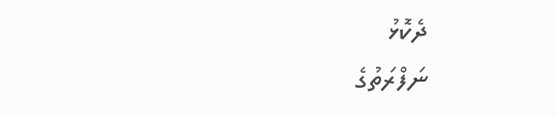ދެކޮޅު
ނަފްރަތުގެ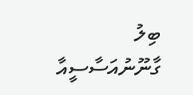ބިލު ގާނޫނުއަސާސީއާ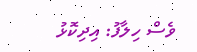ވެސް ހިލާފު: އިދިކޮޅު